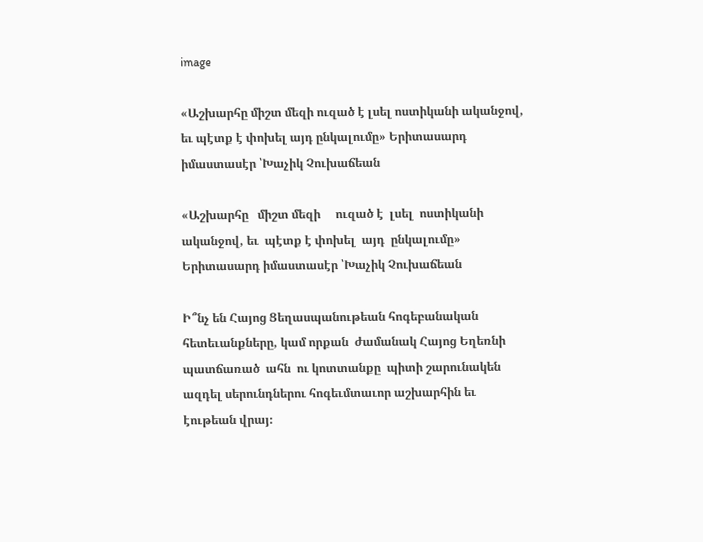image

«Աշխարհը միշտ մեզի ուզած է լսել ոստիկանի ականջով, եւ պէտք է փոխել այդ ընկալումը» Երիտասարդ իմաստասէր ՝Խաչիկ Չուխաճեան

«Աշխարհը   միշտ մեզի     ուզած է  լսել  ոստիկանի ականջով, եւ  պէտք է փոխել  այդ  ընկալումը» Երիտասարդ իմաստասէր ՝Խաչիկ Չուխաճեան

Ի՞նչ են Հայոց Ցեղասպանութեան հոգեբանական հետեւանքները, կամ որքան  ժամանակ Հայոց Եղեռնի պատճառած  ահն  ու կոտտանքը  պիտի շարունակեն ազդել սերունդներու հոգեւմտաւոր աշխարհին եւ էութեան վրայ։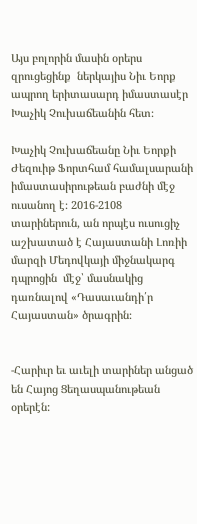Այս բոլորին մասին օրերս  զրուցեցինք  ներկայիս Նիւ Եորք  ապրող երիտասարդ իմաստասէր Խաչիկ Չուխաճեանին հետ։

Խաչիկ Չուխաճեանը Նիւ Եորքի Ժեզուիթ Ֆորտհամ համալսարանի իմաստասիրութեան բաժնի մէջ  ուսանող է։ 2016-2108 տարիներուն, ան որպէս ուսուցիչ աշխատած է Հայաստանի Լոռիի  մարզի Մեդովկայի միջնակարգ դպրոցին  մէջ՝ մասնակից դառնալով «Դասաւանդի՛ր Հայաստան» ծրագրին։


-Հարիւր եւ աւելի տարիներ անցած են Հայոց Ցեղասպանութեան օրերէն: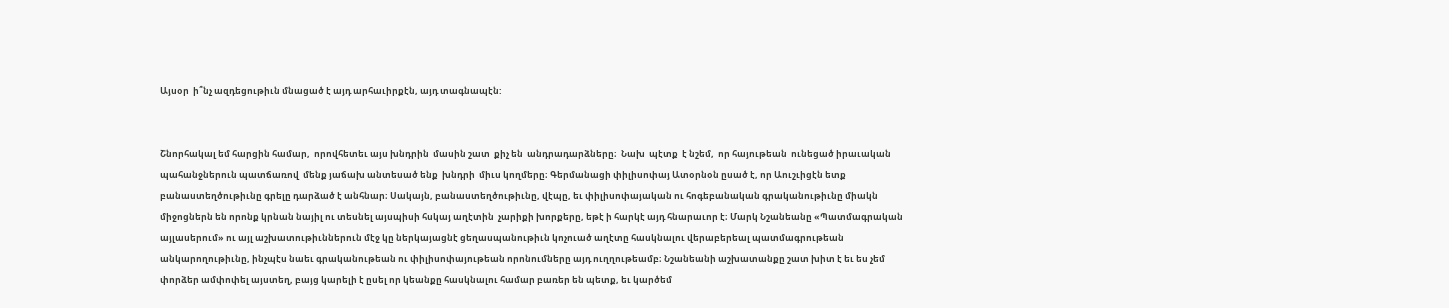Այսօր  ի՞նչ ազդեցութիւն մնացած է այդ արհաւիրքէն, այդ տագնապէն:


Շնորհակալ եմ հարցին համար,  որովհետեւ այս խնդրին  մասին շատ  քիչ են  անդրադարձները։  Նախ  պէտք  է նշեմ,  որ հայութեան  ունեցած իրաւական պահանջներուն պատճառով  մենք յաճախ անտեսած ենք  խնդրի  միւս կողմերը։ Գերմանացի փիլիսոփայ Ատօրնօն ըսած է, որ Աուշւիցէն ետք բանաստեղծութիւնը գրելը դարձած է անհնար։ Սակայն, բանաստեղծութիւնը, վէպը, եւ փիլիսոփայական ու հոգեբանական գրականութիւնը միակն միջոցներն են որոնք կրնան նայիլ ու տեսնել այսպիսի հսկայ աղէտին  չարիքի խորքերը, եթէ ի հարկէ այդ հնարաւոր է։ Մարկ Նշանեանը «Պատմագրական այլասերում» ու այլ աշխատութիւններուն մէջ կը ներկայացնէ ցեղասպանութիւն կոչուած աղէտը հասկնալու վերաբերեալ պատմագրութեան անկարողութիւնը, ինչպէս նաեւ գրականութեան ու փիլիսոփայութեան որոնումները այդ ուղղութեամբ։ Նշանեանի աշխատանքը շատ խիտ է եւ ես չեմ փորձեր ամփոփել այստեղ, բայց կարելի է ըսել որ կեանքը հասկնալու համար բառեր են պետք, եւ կարծեմ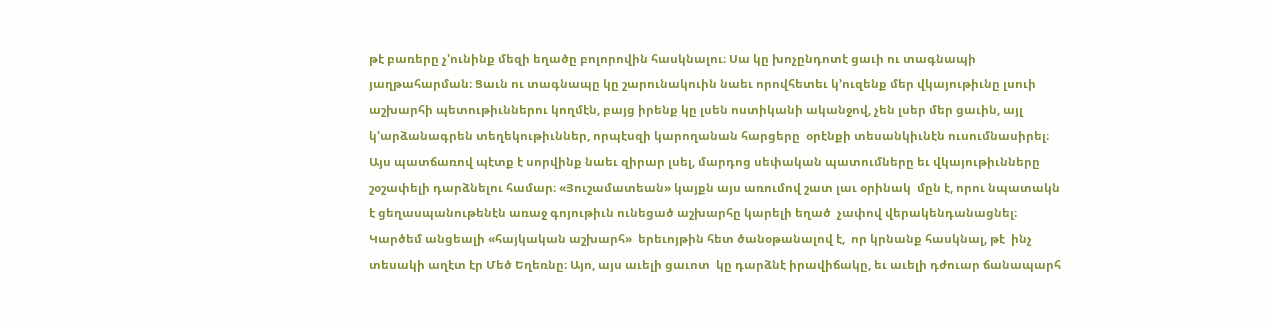թէ բառերը չ'ունինք մեզի եղածը բոլորովին հասկնալու։ Սա կը խոչընդոտէ ցաւի ու տագնապի յաղթահարման։ Ցաւն ու տագնապը կը շարունակուին նաեւ որովհետեւ կ՚ուզենք մեր վկայութիւնը լսուի աշխարհի պետութիւններու կողմէն, բայց իրենք կը լսեն ոստիկանի ականջով, չեն լսեր մեր ցաւին, այլ կ'արձանագրեն տեղեկութիւններ, որպէսզի կարողանան հարցերը  օրէնքի տեսանկիւնէն ուսումնասիրել։ Այս պատճառով պէտք է սորվինք նաեւ զիրար լսել, մարդոց սեփական պատումները եւ վկայութիւնները շօշափելի դարձնելու համար։ «Յուշամատեան» կայքն այս առումով շատ լաւ օրինակ  մըն է, որու նպատակն է ցեղասպանութենէն առաջ գոյութիւն ունեցած աշխարհը կարելի եղած  չափով վերակենդանացնել։ Կարծեմ անցեալի «հայկական աշխարհ»  երեւոյթին հետ ծանօթանալով է,  որ կրնանք հասկնալ, թէ  ինչ տեսակի աղէտ էր Մեծ Եղեռնը։ Այո, այս աւելի ցաւոտ  կը դարձնէ իրավիճակը, եւ աւելի դժուար ճանապարհ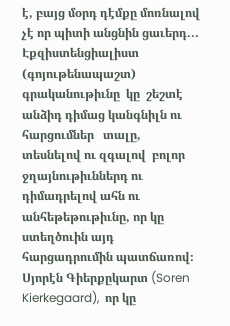է, բայց մօրդ դէմքը մոռնալով չէ որ պիտի անցնին ցաւերդ... Էքզիստենցիալիստ (գոյութենապաշտ) գրականութիւնը  կը  շեշտէ անձիդ դիմաց կանգնիլն ու հարցումներ   տալը,  տեսնելով ու զգալով  բոլոր ջղայնութիւններդ ու դիմադրելով ահն ու անհեթեթութիւնը, որ կը ստեղծուին այդ հարցադրումին պատճառով։ Սյորէն Գիերքըկարտ (Soren Kierkegaard),  որ կը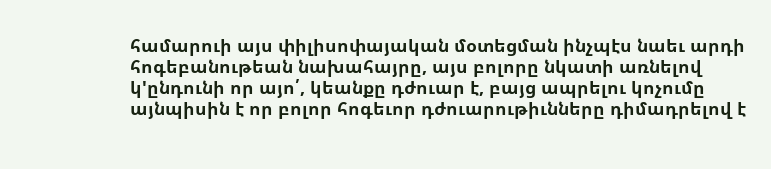համարուի այս փիլիսոփայական մօտեցման ինչպէս նաեւ արդի հոգեբանութեան նախահայրը, այս բոլորը նկատի առնելով կ'ընդունի որ այո՛, կեանքը դժուար է, բայց ապրելու կոչումը այնպիսին է որ բոլոր հոգեւոր դժուարութիւնները դիմադրելով է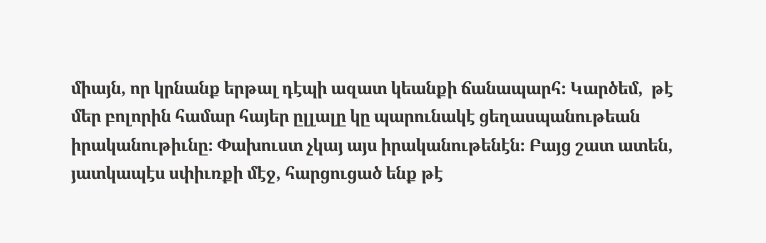միայն, որ կրնանք երթալ դէպի ազատ կեանքի ճանապարհ։ Կարծեմ,  թէ մեր բոլորին համար հայեր ըլլալը կը պարունակէ ցեղասպանութեան իրականութիւնը։ Փախուստ չկայ այս իրականութենէն։ Բայց շատ ատեն, յատկապէս սփիւռքի մէջ, հարցուցած ենք թէ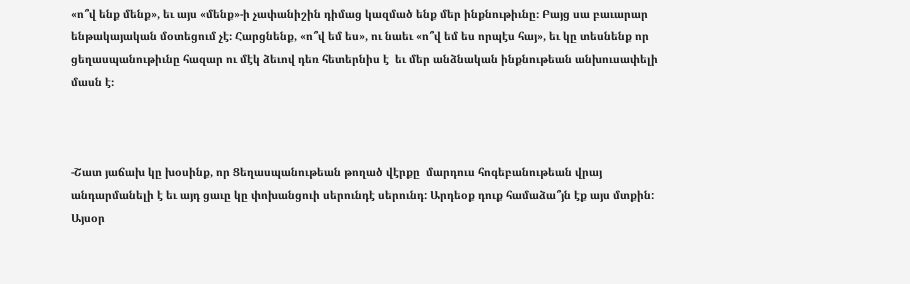«ո՞վ ենք մենք», եւ այս «մենք»-ի չափանիշին դիմաց կազմած ենք մեր ինքնութիւնը։ Բայց սա բաւարար ենթակայական մօտեցում չէ։ Հարցնենք, «ո՞վ եմ ես», ու նաեւ «ո՞վ եմ ես որպէս հայ», եւ կը տեսնենք որ ցեղասպանութիւնը հազար ու մէկ ձեւով դեռ հետերնիս է  եւ մեր անձնական ինքնութեան անխուսափելի մասն է։



-Շատ յաճախ կը խօսինք, որ Ցեղասպանութեան թողած վէրքը  մարդուս հոգեբանութեան վրայ անդարմանելի է եւ այդ ցաւը կը փոխանցուի սերունդէ սերունդ: Արդեօք դուք համաձա՞յն էք այս մտքին: Այսօր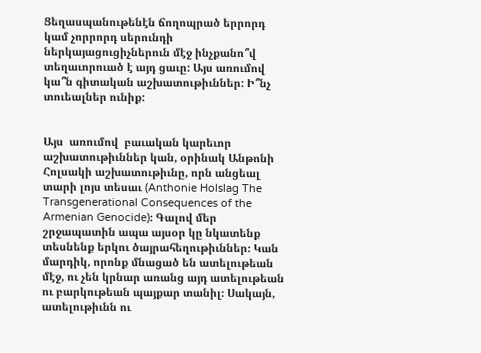Ցեղասպանութենէն ճողոպրած երրորդ կամ չորրորդ սերունդի ներկայացուցիչներուն մէջ ինչքանո՞վ տեղաւորուած է այդ ցաւը: Այս առումով կա՞ն գիտական աշխատութիւններ: Ի՞նչ տուեալներ ունիք:


Այս  առումով  բաւական կարեւոր   աշխատութիւններ կան, օրինակ Անթոնի Հոլսակի աշխատութիւնը, որն անցեալ տարի լոյս տեսաւ (Anthonie Holslag The Transgenerational Consequences of the Armenian Genocide)։ Գալով մեր շրջապատին ապա այսօր կը նկատենք տեսնենք երկու ծայրահեղութիւններ։ Կան մարդիկ, որոնք մնացած են ատելութեան մէջ, ու չեն կրնար առանց այդ ատելութեան ու բարկութեան պայքար տանիլ։ Սակայն, ատելութիւնն ու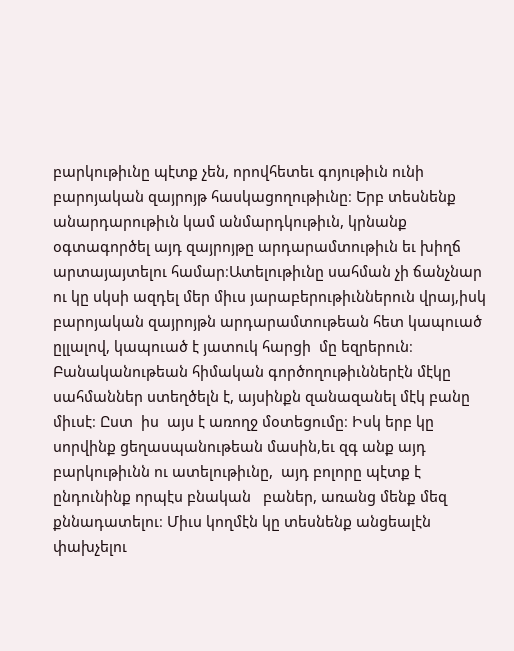բարկութիւնը պէտք չեն, որովհետեւ գոյութիւն ունի բարոյական զայրոյթ հասկացողութիւնը։ Երբ տեսնենք անարդարութիւն կամ անմարդկութիւն, կրնանք օգտագործել այդ զայրոյթը արդարամտութիւն եւ խիղճ  արտայայտելու համար։Ատելութիւնը սահման չի ճանչնար ու կը սկսի ազդել մեր միւս յարաբերութիւններուն վրայ,իսկ բարոյական զայրոյթն արդարամտութեան հետ կապուած ըլլալով, կապուած է յատուկ հարցի  մը եզրերուն։ Բանականութեան հիմական գործողութիւններէն մէկը սահմաններ ստեղծելն է, այսինքն զանազանել մէկ բանը միւսէ։ Ըստ  իս  այս է առողջ մօտեցումը։ Իսկ երբ կը սորվինք ցեղասպանութեան մասին,եւ զգ անք այդ բարկութիւնն ու ատելութիւնը,  այդ բոլորը պէտք է ընդունինք որպէս բնական   բաներ, առանց մենք մեզ քննադատելու։ Միւս կողմէն կը տեսնենք անցեալէն փախչելու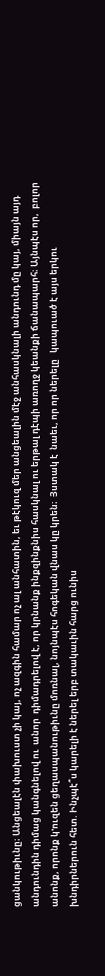ցանկութիւնը։ Անցեալէն փախուստ չի կայ, ոչ ազգին համար ոչ ալ անհատին, եւ թէկուզ մեր անցեալին մէջ անհասկնալի անդունդ մը կայ, միայն այդ անդունդին դիմաց կանգնելով ու  անոր  դիմադրելով է, որ կրնանք ինքզինքնիս հասկնալ ու երթալ դէպի առողջ կեանքի ճանապարհ։ Այնպէս որ,  բոլոր անոնք, որոնք կ'ուզեն ցեղասպանութիւնը մոռնալ, նոյնպէս հոգեկան վնաս կը կրեն։  Յստակ է  նաեւ, որ որ ներելը   կապուած է այս երկու խնդիրներուն հետ. Ինչպէ՞ս կարելի է ներել երբ տակաւին հարց ունիս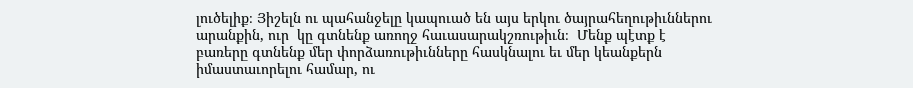լուծելիք։ Յիշելն ու պահանջելը կապուած են այս երկու ծայրահեղութիւններու արանքին, ուր  կը գտնենք առողջ հաւասարակշռութիւն։  Մենք պէտք է բառերը գտնենք մեր փորձառութիւնները հասկնալու եւ մեր կեանքերն իմաստաւորելու համար, ու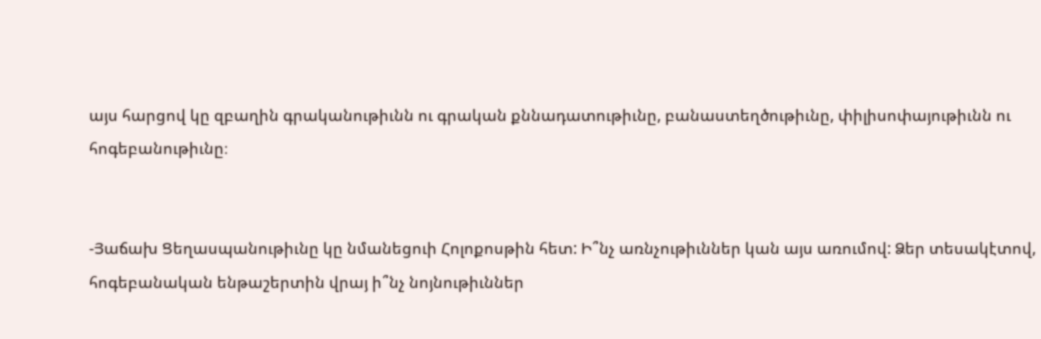այս հարցով կը զբաղին գրականութիւնն ու գրական քննադատութիւնը, բանաստեղծութիւնը, փիլիսոփայութիւնն ու հոգեբանութիւնը։


-Յաճախ Ցեղասպանութիւնը կը նմանեցուի Հոլոքոսթին հետ: Ի՞նչ առնչութիւններ կան այս առումով: Ձեր տեսակէտով, հոգեբանական ենթաշերտին վրայ ի՞նչ նոյնութիւններ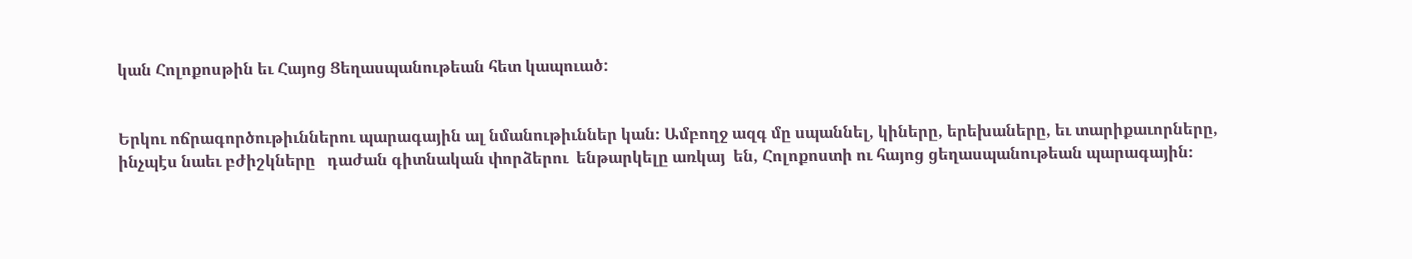կան Հոլոքոսթին եւ Հայոց Ցեղասպանութեան հետ կապուած:


Երկու ոճրագործութիւններու պարագային ալ նմանութիւններ կան։ Ամբողջ ազգ մը սպաննել, կիները, երեխաները, եւ տարիքաւորները, ինչպէս նաեւ բժիշկները   դաժան գիտնական փորձերու  ենթարկելը առկայ  են, Հոլոքոստի ու հայոց ցեղասպանութեան պարագային։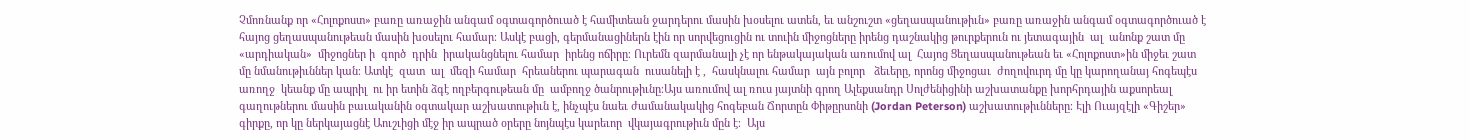Չմոռնանք որ «Հոլոքոստ» բառը առաջին անգամ օգտագործուած է համիտեան ջարդերու մասին խօսելու ատեն, եւ անշուշտ «ցեղասպանութիւն» բառը առաջին անգամ օգտագործուած է հայոց ցեղասպանութեան մասին խօսելու համար։ Ասկէ բացի, գերմանացիներն էին որ սորվեցուցին ու տուին միջոցները իրենց դաշնակից թուրքերուն ու յետագային  ալ  անոնք շատ մը  «արդիական»  միջոցներ ի  գործ  դրին  իրականցնելու համար  իրենց ոճիրը։ Ուրեմն զարմանալի չէ որ ենթակայական առումով ալ  Հայոց Ցեղասպանութեան եւ «Հոլոքոստ»ին միջեւ շատ մը նմանութիւններ կան։ Ատկէ  զատ  ալ  մեզի համար  հրեաներու պարագան  ուսանելի է ,  հասկնալու համար  այն բոլոր   ձեւերը, որոնց միջոցաւ  ժողովուրդ մը կը կարողանայ հոգեպէս  առողջ  կեանք մը ապրիլ  ու իր ետին ձգէ ողբերգութեան մը  ամբողջ ծանրութիւնը։Այս առումով ալ ռուս յայտնի գրող Ալեքսանդր Սոլժենիցինի աշխատանքը խորհրդային աքսորեալ գաղութներու մասին բաւականին օգտակար աշխատութիւն է, ինչպէս նաեւ ժամանակակից հոգեբան Ճորտըն Փիթըրսոնի (Jordan Peterson) աշխատութիւնները։ Էլի Ուայզէլի «Գիշեր» գիրքը, որ կը ներկայացնէ Աուշւիցի մէջ իր ապրած օրերը նոյնպէս կարեւոր  վկայագրութիւն մըն է։  Այս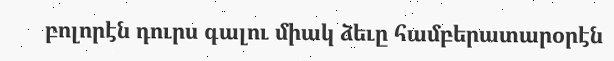բոլորէն դուրս գալու միակ ձեւը համբերատարօրէն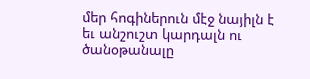մեր հոգիներուն մէջ նայիլն է  եւ անշուշտ կարդալն ու ծանօթանալը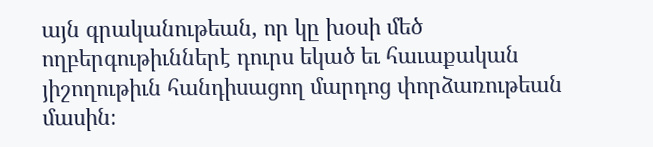այն գրականութեան, որ կը խօսի մեծ ողբերգութիւններէ դուրս եկած եւ հաւաքական յիշողութիւն հանդիսացող մարդոց փորձառութեան մասին։